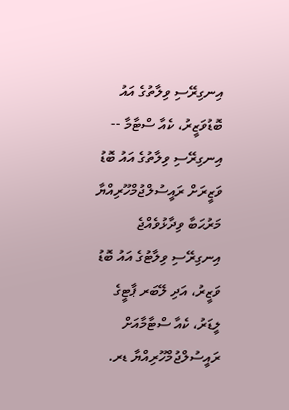އިނގިރޭސި ވިލާތުގެ އައު ބޮޑުވަޒީރު، ކެއާ ސްޓާމާ --
އިނގިރޭސި ވިލާތުގެ އައު ބޮޑު ވަޒީރަށް ރައީސުލްޖުމްހޫރިއްޔާ މަރުޙަބާ ވިދާޅުވެއްޖެ
އިނގިރޭސި ވިލާޓުގެ އައު ބޮޑު ވަޒީރު، އަދި ލޭބަރ ޕާޓީގެ ލީޑަރު، ކެއާ ސްޓާމާއަށް ރައީސުލްޖުމްހޫރިއްޔާ ޑރ.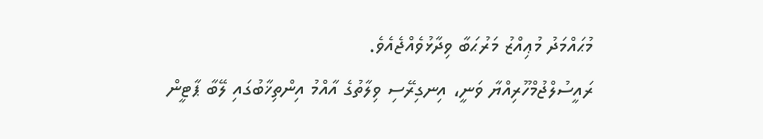މުޙައްމަދު މުޢިއްޒު މަރުޙަބާ ވިދާޅުވެއްޖެއެވެ.
ރައީސުލްޖުމްހޫރިއްޔާ ވަނީ، އިނގިރޭސި ވިލާތުގެ އާއްމު އިންތިޚާބުގައި ލޭބާ ޕާޓީން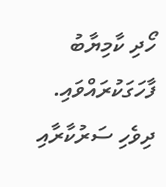ހޯދި ކާމިޔާބު ފާހަގަކުރައްވައި. ދިވެހި ސަރުކާރާއި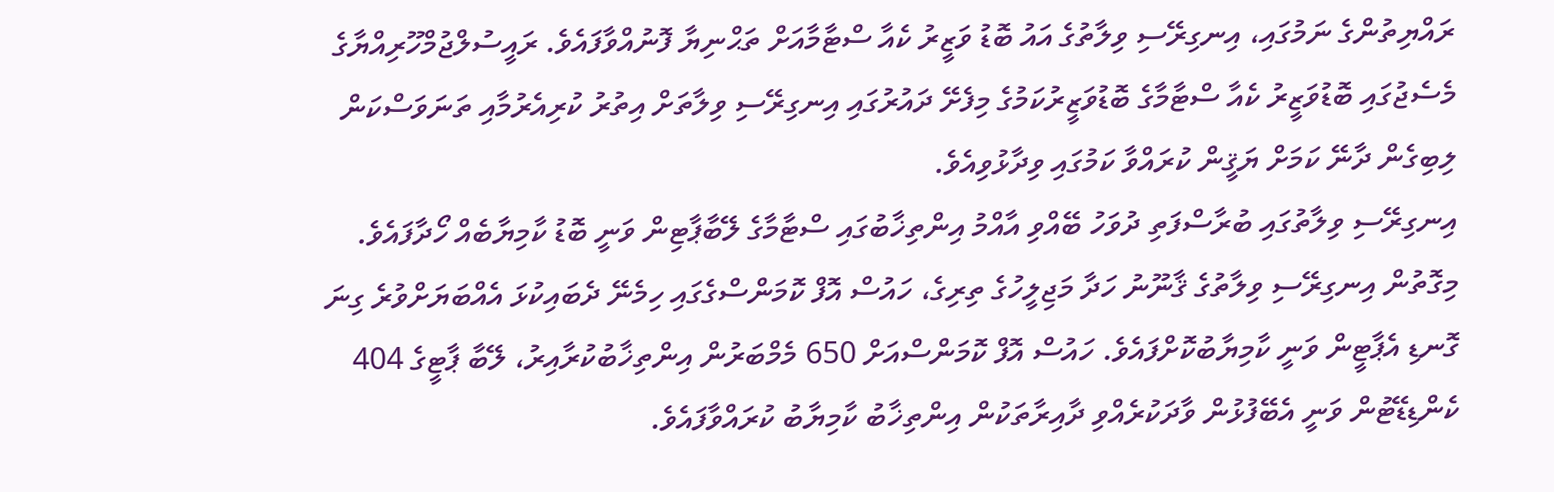ރައްޔިތުންގެ ނަމުގައި، އިނގިރޭސި ވިލާތުގެ އައު ބޮޑު ވަޒީރު ކެއާ ސްޓާމާއަށް ތަޙްނިޔާ ފޮނުއްވާފައެވެ. ރައީސުލްޖުމްހޫރިއްޔާގެ މެސެޖުގައި ބޮޑުވަޒީރު ކެއާ ސްޓާމާގެ ބޮޑުވަޒީރުކަމުގެ މިފެށޭ ދައުރުގައި އިނގިރޭސި ވިލާތަށް އިތުރު ކުރިއެރުމާއި ތަނަވަސްކަން ލިބިގެން ދާނޭ ކަމަށް ޔަޤީން ކުރައްވާ ކަމުގައި ވިދާޅުވިއެވެ.
އިނގިރޭސި ވިލާތުގައި ބުރާސްފަތި ދުވަހު ބޭއްވި އާއްމު އިންތިޚާބުގައި ސްޓާމާގެ ލޭބާޕާޓިން ވަނީ ބޮޑު ކާމިޔާބެއް ހޯދާފައެވެ. މިގޮތުން އިނގިރޭސި ވިލާތުގެ ޤާނޫނު ހަދާ މަޖިލީހުގެ ތިރިގެ، ހައުސް އޮފް ކޮމަންސްގެގައި ހިމެނޭ ދެބައިކުޅަ އެއްބަޔަށްވުރެ ގިނަ ގޮނޑި އެޕާޓީން ވަނީ ކާމިޔާބުކޮށްފައެވެ. ހައުސް އޮފް ކޮމަންސްއަށް 650 މެމްބަރުން އިންތިޚާބުކުރާއިރު، ލޭބާ ޕާޓީގެ 404 ކެންޑިޑޭޓުން ވަނީ އެބޭފުޅުން ވާދަކުރެއްވި ދާއިރާތަކުން އިންތިޚާބު ކާމިޔާބު ކުރައްވާފައެވެ.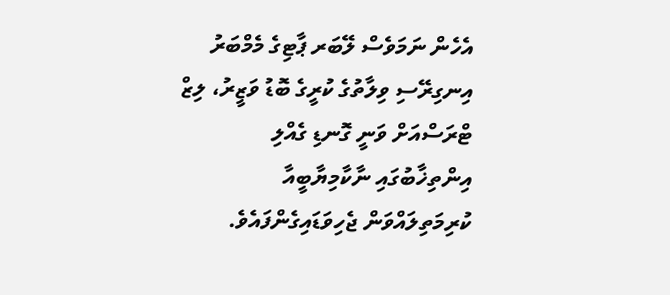އެހެން ނަމަވެސް ލޭބަރ ޕާޓިގެ މެމްބަރު އިނގިރޭސި ވިލާތުގެ ކުރީގެ ބޮޑު ވަޒީރު، ލިޒް ޓްރަސްއަށް ވަނީ ގޮނޑި ގެއްލި އިންތިޚާބުގައި ނާކާމިޔާބީއާ ކުރިމަތިލައްވަން ޖެހިވަޑައިގެންފައެވެ.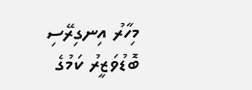މިހާރު އިނގިރޭސި ބޮޑުވަޒީރު ކަމުގެ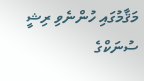މަޤާމުގައި ހުންނެވި ރިޝީ ސުނަކްގެ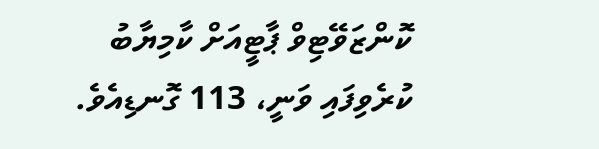ކޮންޒަވޭޓިވް ޕާޓީއަށް ކާމިޔާބު ކުރެވިފައި ވަނީ، 113 ގޮނޑިއެވެ.